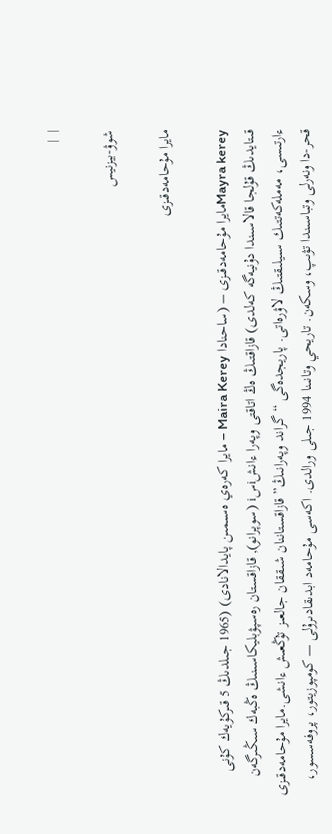|  |

شوۋ-بيزنيس

مايرا مۇحامەدقىزى

Mayra kereyمايرا مۇحامەدقىزى – (ساحنادا Maira Kerey – مايرا كەرەي ەسىمىن پايدالانادى) (1965 جىلدىڭ 5 قىركۇيەك كۇنى قىتايدىڭ قۇلجا قالاسىندا دۇنيەگە كەلدى) قازاقتىڭ ەڭ اتاقتى وپەرا ءانشiسi (سوپرانو), قازاقستان رەسپۋبليكاسىنىڭ ەڭبەك سىڭىرگەن ءارتىسى، مەملەكەتتىك سىيلىقتىڭ لاۋرەاتى. پاريجدەگى “گراند وپەرانىڭ” قازاقستاننان شىققان جالعىز تۇڭعىش ءانشى.مايرا مۇحامەدقىزى قحر-دا ونەرلى وتباسىندا تۋىپ، وسكەن. تاريحي وتانىنا 1994 جىلى ورالدى. اكەسى مۇحامەد ابدىقادىرۇلى — كومپوزيتور، پروفەسسور،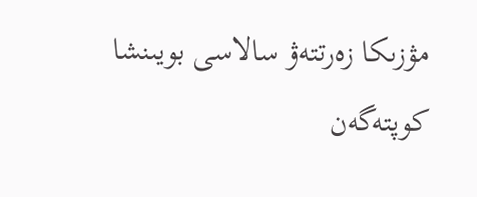مۋزىكا زەرتتەۋ سالاسى بويىنشا كوپتەگەن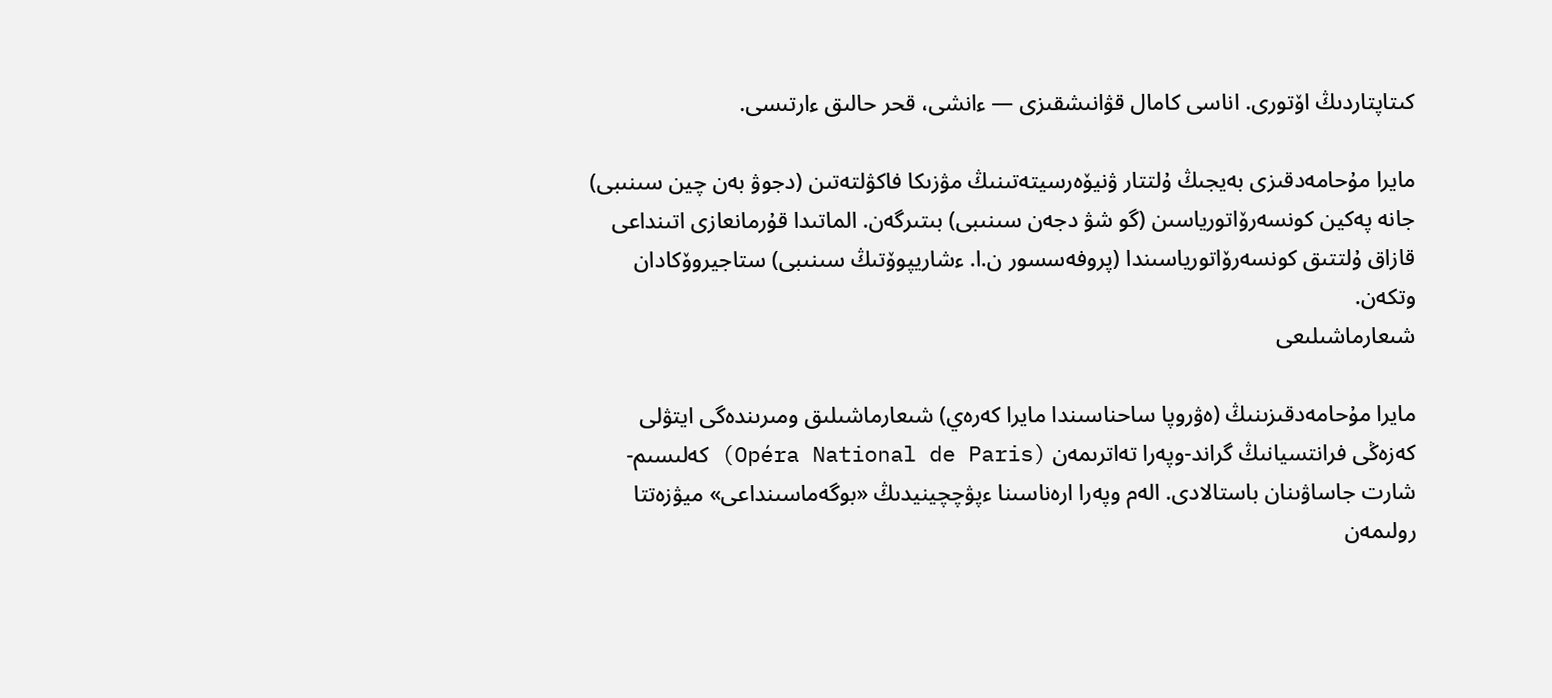كىتاپتاردىڭ اۆتورى. اناسى كامال قۋانىشقىزى — ءانشى، قحر حالىق ءارتىسى.

مايرا مۇحامەدقىزى بەيجىڭ ۇلتتار ۋنيۆەرسيتەتىنىڭ مۋزىكا فاكۋلتەتىن (دجوۋ بەن چين سىنىبى) جانە پەكين كونسەرۆاتورياسىن (گو شۋ دجەن سىنىبى) بىتىرگەن. الماتىدا قۇرمانعازى اتىنداعى قازاق ۇلتتىق كونسەرۆاتورياسىندا (پروفەسسور ن.ا. ءشاريپوۆتىڭ سىنىبى) ستاجيروۆكادان وتكەن.
شىعارماشىلىعى

مايرا مۇحامەدقىزىنىڭ (ەۋروپا ساحناسىندا مايرا كەرەي) شىعارماشىلىق ومىرىندەگى ايتۋلى كەزەڭى فرانتسيانىڭ گراند-وپەرا تەاترىمەن (Opéra National de Paris) كەلىسىم-شارت جاساۋىنان باستالادى. الەم وپەرا ارەناسىنا ءپۋچچينيدىڭ «بوگەماسىنداعى» ميۋزەتتا رولىمەن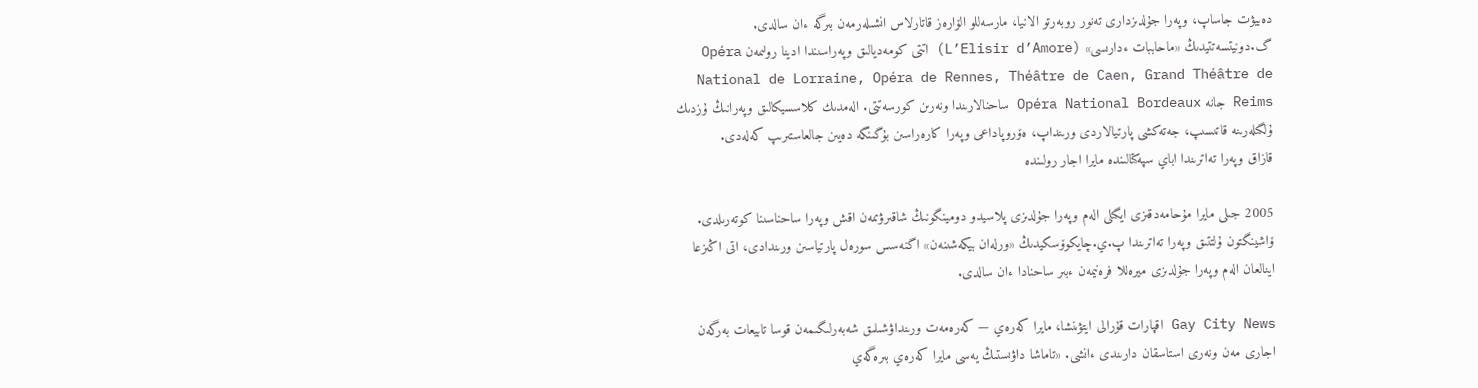دەبيۋت جاساپ، وپەرا جۇلدىزدارى تەنور روبەرتو الانيا، مارسەللو الۆارەز قاتارلاس انشىلەرمەن بىرگە ءان سالدى. گ.دونيتسەتتيدىڭ «ماحاببات ءدارىسى» (L’Elisir d’Amore) اتتى كومەديالىق وپەراسىندا ادينا رولىمەن Opéra National de Lorraine, Opéra de Rennes, Théâtre de Caen, Grand Théâtre de Reims جانە Opéra National Bordeaux ساحنالارىندا ونەرىن كورسەتتى. الەمدىك كلاسسيكالىق وپەرانىڭ ۇزدىك ۇلگىلەرىنە قاتىسىپ، جەتەكشى پارتيالاردى ورىنداپ، ەۆروپاداعى وپەرا كارەراسىن بۇگىنگە دەيىن جالعاستىرىپ كەلەدى.
قازاق وپەرا تەاترىندا اباي سپەكتالىندە مايرا اجار رولىندە

2005 جىلى مايرا مۇحامەدقىزى ايگىلى الەم وپەرا جۇلدىزى پلاسيدو دومينگونىڭ شاقىرۋىمەن اقش وپەرا ساحناسىنا كوتەرىلدى. ۆاشينگتون ۇلتتىق وپەرا تەاترىندا پ.ي.چايكوۆسكيدىڭ «ورلەان بيكەشىنەن» اگنەسس سورەل پارتياسىن ورىندادى، اتى اڭىزعا اينالعان الەم وپەرا جۇلدىزى ميرەللا فرەنيمەن ءبىر ساحنادا ءان سالدى.

Gay City News اقپارات قۇرالى ايتۋىنشا، مايرا كەرەي — كەرەمەت ورىنداۋشىلىق شەبەرلىگىمەن قوسا تابيعات بەرگەن اجارى مەن ونەرى استاسقان دارىندى ءانشى. «تاماشا داۋىستىڭ يەسى مايرا كەرەي بىرەگەي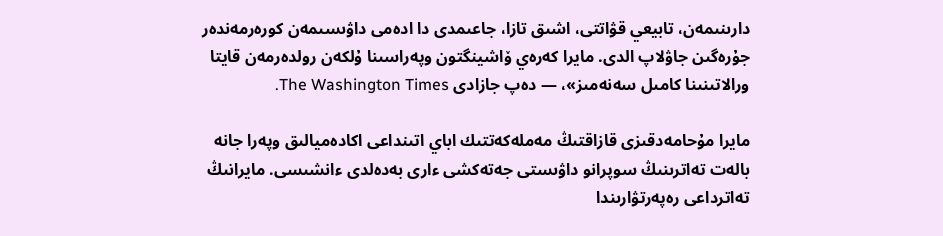دارىنىمەن، تابيعي قۋاتتى، اشىق تازا، جاعىمدى دا ادەمى داۋىسىمەن كورەرمەندەر جۇرەگىن جاۋلاپ الدى. مايرا كەرەي ۆاشينگتون وپەراسىنا ۇلكەن رولدەرمەن قايتا ورالاتىنىنا كامىل سەنەمىز»، — دەپ جازادى The Washington Times.

مايرا مۇحامەدقىزى قازاقتىڭ مەملەكەتتىك اباي اتىنداعى اكادەميالىق وپەرا جانە بالەت تەاترىنىڭ سوپرانو داۋىستى جەتەكشى ءارى بەدەلدى ءانشىسى. مايرانىڭ تەاترداعى رەپەرتۋارىندا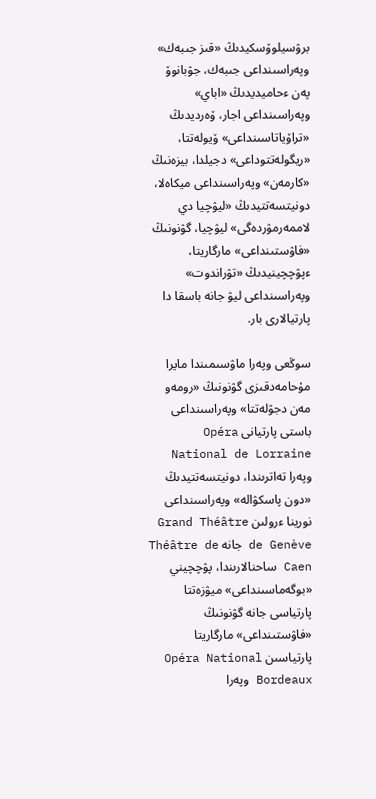برۋسيلوۆسكيدىڭ «قىز جىبەك» وپەراسىنداعى جىبەك، جۋبانوۆ پەن ءحاميديدىڭ «اباي» وپەراسىنداعى اجار، ۆەرديدىڭ «تراۆياتاسىنداعى» ۆيولەتتا، «ريگولەتتوداعى» دجيلدا، بيزەنىڭ «كارمەن» وپەراسىنداعى ميكاەلا، دونيتسەتتيدىڭ «ليۋچيا دي لاممەرمۋردەگى» ليۋچيا، گۋنونىڭ «فاۋستىنداعى» مارگاريتا، ءپۋچچينيدىڭ «تۋراندوت» وپەراسىنداعى ليۋ جانە باسقا دا پارتيالارى بار.

سوڭعى وپەرا ماۋسىمىندا مايرا مۇحامەدقىزى گۋنونىڭ «رومەو مەن دجۋلەتتا» وپەراسىنداعى باستى پارتيانى Opéra National de Lorraine وپەرا تەاترىندا، دونيتسەتتيدىڭ «دون پاسكۋالە» وپەراسىنداعى نورينا ءرولىن Grand Théâtre de Genève جانە Théâtre de Caen ساحنالارىندا، پۋچچيني «بوگەماسىنداعى» ميۋزەتتا پارتياسى جانە گۋنونىڭ «فاۋستىنداعى» مارگاريتا پارتياسىن Opéra National Bordeaux وپەرا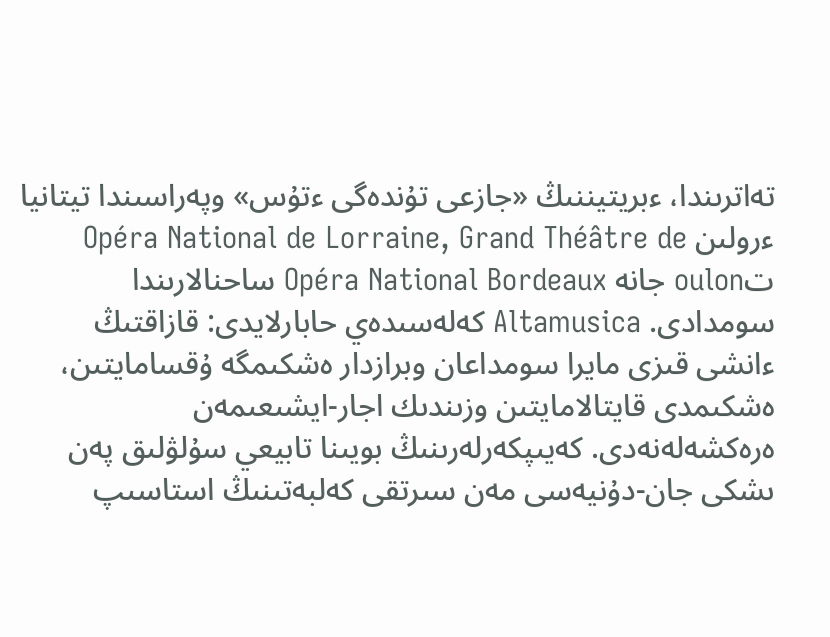تەاترىندا، ءبريتيننىڭ «جازعى تۇندەگى ءتۇس» وپەراسىندا تيتانيا ءرولىن Opéra National de Lorraine, Grand Théâtre de تoulon جانە Opéra National Bordeaux ساحنالارىندا سومدادى. Altamusica كەلەسىدەي حابارلايدى: قازاقتىڭ ءانشى قىزى مايرا سومداعان وبرازدار ەشكىمگە ۇقسامايتىن، ەشكىمدى قايتالامايتىن وزىندىك اجار-ايشىعىمەن ەرەكشەلەنەدى. كەيىپكەرلەرىنىڭ بويىنا تابيعي سۇلۋلىق پەن ىشكى جان-دۇنيەسى مەن سىرتقى كەلبەتىنىڭ استاسىپ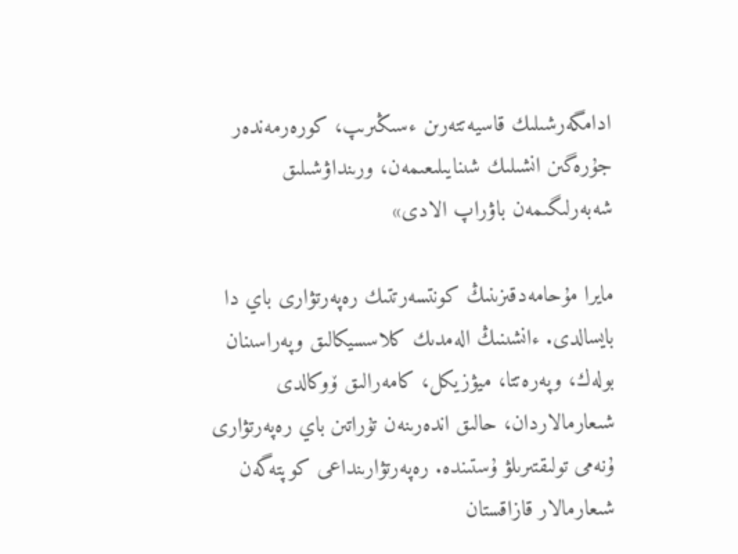ادامگەرشىلىك قاسيەتتەرىن ءسىڭىرىپ، كورەرمەندەر جۇرەگىن انشىلىك شىنايىلىعىمەن، ورىنداۋشىلىق شەبەرلىگىمەن باۋراپ الادى»

مايرا مۇحامەدقىزىنىڭ كونتسەرتتىك رەپەرتۋارى باي دا بايسالدى. ءانشىنىڭ الەمدىك كلاسسيكالىق وپەراسىنان بولەك، وپەرەتتا، ميۋزيكل، كامەرالىق ۆوكالدى شىعارمالاردان، حالىق اندەرىنەن تۇراتىن باي رەپەرتۋارى ۇنەمى تولىقتىرىلۋ ۇستىندە. رەپەرتۋارىنداعى كوپتەگەن شىعارمالار قازاقستان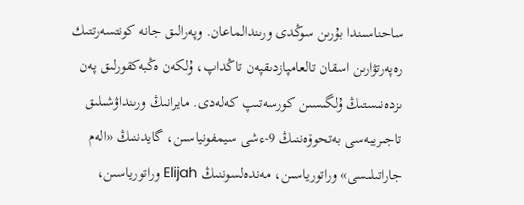ساحناسىندا بۇرىن سوڭدى ورىندالماعان. وپەرالىق جانە كونتسەرتتىك رەپەرتۋارىن اسقان تالعامپازدىقپەن تاڭداپ، ۇلكەن ەڭبەكقورلىق پەن ىزدەنىستىڭ ۇلگىسىن كورسەتىپ كەلەدى. مايرانىڭ ورىنداۋشىلىق تاجىريبەسى بەتحوۆەننىڭ 9-ءشى سيمفونياسىن، گايدننىڭ «الەم جاراتىلىسى» وراتورياسىن، مەندەلسوننىڭ Elijah وراتورياسىن،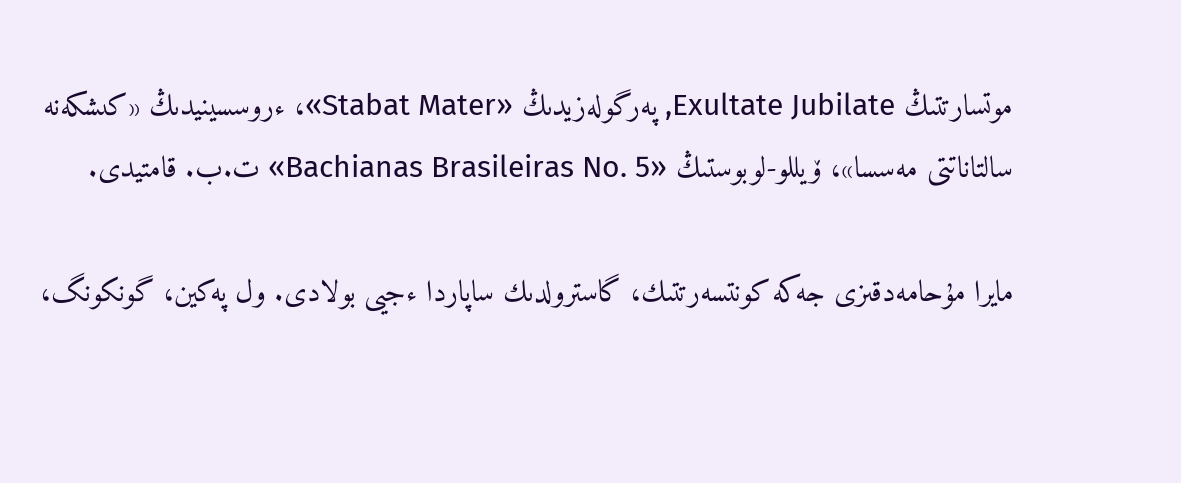موتسارتتىڭ Exultate Jubilate, پەرگولەزيدىڭ «Stabat Mater»، ءروسسينيدىڭ «كىشكەنە سالتاناتتى مەسسا»، ۆيللو-لوبوستىڭ «Bachianas Brasileiras No. 5» ت.ب. قامتيدى.

مايرا مۇحامەدقىزى جەكە كونتسەرتتىك، گاسترولدىك ساپاردا ءجيى بولادى. ول پەكين، گونكونگ،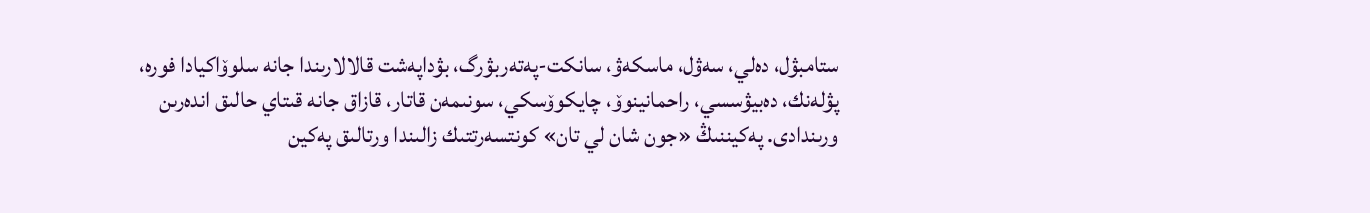ستامبۋل، دەلي، سەۋل، ماسكەۋ، سانكت-پەتەربۋرگ، بۋداپەشت قالالارىندا جانە سلوۆاكيادا فورە، پۋلەنك، دەبيۋسسي، راحمانينوۆ، چايكوۆسكي، سونىمەن قاتار، قازاق جانە قىتاي حالىق اندەرىن ورىندادى. پەكيننىڭ «جون شان لي تان» كونتسەرتتىك زالىندا ورتالىق پەكين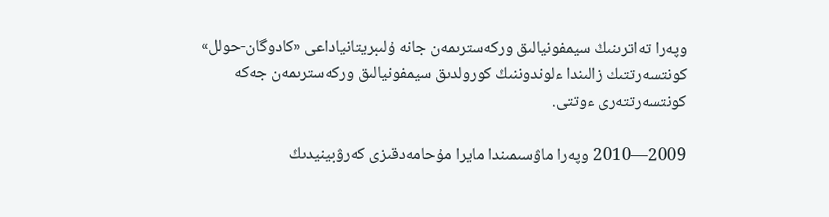وپەرا تەاترىنىڭ سيمفونيالىق وركەسترىمەن جانە ۇلىبريتانياداعى «كادوگان-حولل» كونتسەرتتىك زالىندا ءلوندوننىڭ كورولدىق سيمفونيالىق وركەسترىمەن جەكە كونتسەرتتەرى ءوتتى.

2009—2010 وپەرا ماۋسىمىندا مايرا مۇحامەدقىزى كەرۋبينيدىڭ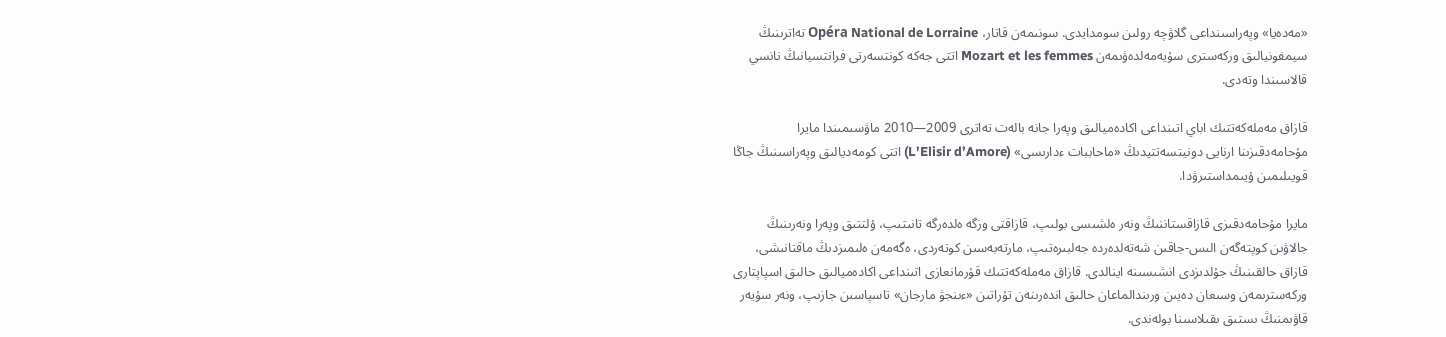«مەدەيا» وپەراسىنداعى گلاۋچە رولىن سومدايدى. سونىمەن قاتار، Opéra National de Lorraine تەاترىنىڭ سيمفونيالىق وركەسترى سۇيەمەلدەۋىمەن Mozart et les femmes اتتى جەكە كونتسەرتى فرانتسيانىڭ نانسي قالاسىندا وتەدى.

قازاق مەملەكەتتىك اباي اتىنداعى اكادەميالىق وپەرا جانە بالەت تەاترى 2009—2010 ماۋسىمىندا مايرا مۇحامەدقىزىنا ارنايى دونيتسەتتيدىڭ «ماحاببات ءدارىسى» (L’Elisir d’Amore) اتتى كومەديالىق وپەراسىنىڭ جاڭا قويىلىمىن ۇيىمداستىرۋدا.

مايرا مۇحامەدقىزى قازاقستاننىڭ ونەر ەلشىسى بولىپ، قازاقتى وزگە ەلدەرگە تانىتىپ، ۇلتتىق وپەرا ونەرىنىڭ جالاۋىن كوپتەگەن الىس-جاقىن شەتەلدەردە جەلبىرەتىپ، مارتەبەسىن كوتەردى، ەگەمەن ەلىمىزدىڭ ماقتانىشى، قازاق حالقىنىڭ جۇلدىزدى انشىسىنە اينالدى. قازاق مەملەكەتتىك قۇرمانعازى اتىنداعى اكادەميالىق حالىق اسپاپتارى وركەسترىمەن وسىعان دەيىن ورىندالماعان حالىق اندەرىنەن تۇراتىن «ءىنجۋ مارجان» تاسپاسىن جازىپ، ونەر سۇيەر قاۋىمنىڭ ىستىق ىقىلاسىنا بولەندى.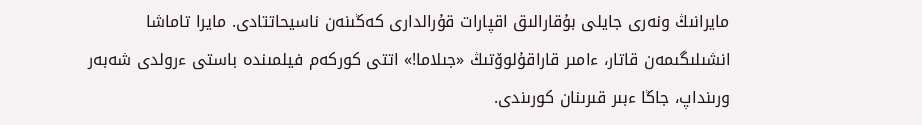مايرانىڭ ونەرى جايلى بۇقارالىق اقپارات قۇرالدارى كەڭىنەن ناسيحاتتادى. مايرا تاماشا انشىلىگىمەن قاتار، ءامىر قاراقۇلوۆتىڭ «جىلاما!» اتتى كوركەم فيلمىندە باستى ءرولدى شەبەر ورىنداپ، جاڭا ءبىر قىرىنان كورىندى.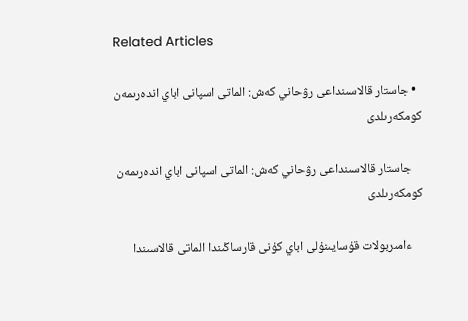Related Articles

  • جاستار قالاسىنداعى رۋحاني كەش: الماتى اسپانى اباي اندەرىمەن كومكەرىلدى

    جاستار قالاسىنداعى رۋحاني كەش: الماتى اسپانى اباي اندەرىمەن كومكەرىلدى

    ءامىربولات قۇسايىنۇلى اباي كۇنى قارساڭىندا الماتى قالاسىندا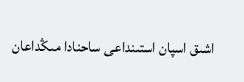اشىق اسپان استىنداعى ساحنادا مىڭداعان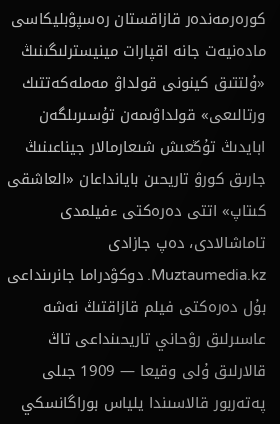كورەرمەندەر قازاقستان رەسپۋبليكاسى مادەنيەت جانە اقپارات مينيسترلىگىنىڭ «ۇلتتىق كينونى قولداۋ مەملەكەتتىك ورتالىعى» قولداۋىمەن تۇسىرىلگەن ابايدىڭ تۇڭعىش شىعارمالار جيناعىنىڭ جارىق كورۋ تاريحىن بايانداعان «العاشقى كىتاپ» اتتى دەرەكتى ءفيلمدى تاماشالادى، دەپ جازادى Muztaumedia.kz. دوكۋدراما جانرىنداعى بۇل دەرەكتى فيلم قازاقتىڭ نەشە عاسىرلىق رۋحاني تاريحىنداعى تاڭ قالارلىق ۇلى وقيعا — 1909 جىلى پەتەربور قالاسىندا يلياس بوراگانسكي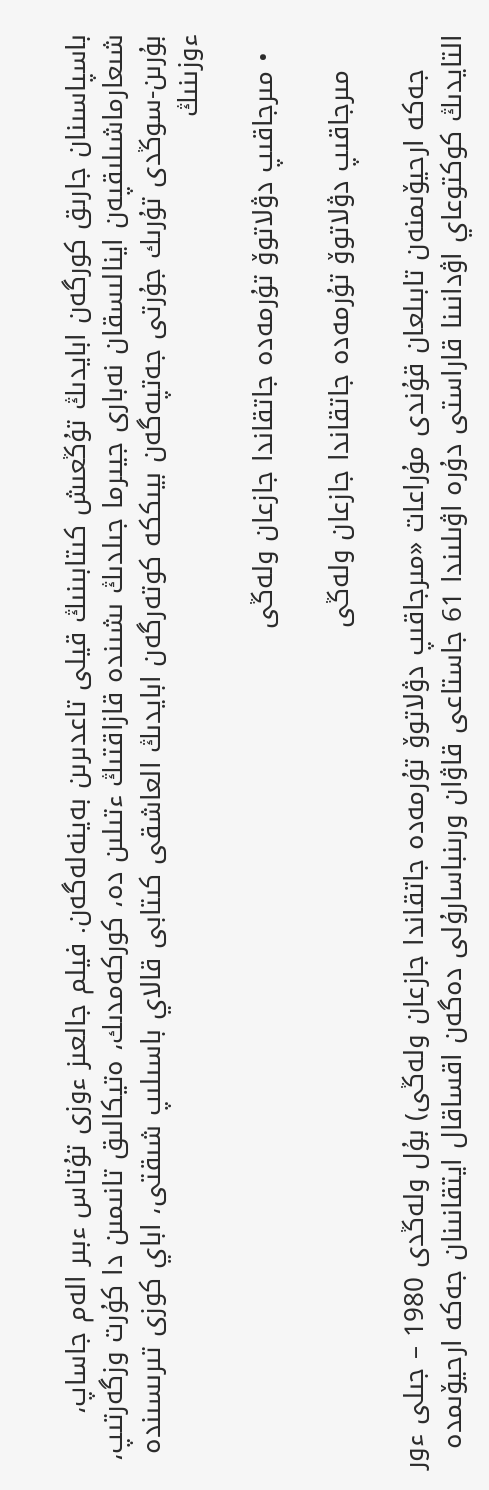باسپاسىنان جارىق كورگەن ابايدىڭ تۇڭعىش كىتابىنىڭ قيلى تاعدىرىن بەينەلەگەن. فيلم جالعىز ءوزى تۇتاس ءبىر الەم جاساپ، شىعارماشىلىقپەن اينالىسقان نەبارى جيىرما جىلدىڭ ىشىندە قازاقتىڭ ءتىلىن دە، كوركەمدىك، ەتيكالىق تانىمىن دا كۇرت وزگەرتىپ، بۇرىن-سوڭدى تۇرىك جۇرتى جەتپەگەن بيىككە كوتەرگەن ابايدىڭ العاشقى كىتابى قالاي باسىلىپ شىقتى، اباي كوزى تىرىسىندە ءوزىنىڭ

  • مىرجاقىپ دۋلاتوۆ تۇرمەدە جاتقاندا جازعان ولەڭى

    مىرجاقىپ دۋلاتوۆ تۇرمەدە جاتقاندا جازعان ولەڭى

    جەكە ارحيۆىمنەن تابىلعان قۇندى مۇراعات «مىرجاقىپ دۋلاتوۆ تۇرمەدە جاتقاندا جازعان ولەڭى) بۇل ولەڭدى 1980 – جىلى ءور التايدىڭ كوكتوعاي اۋدانىنا قاراستى دۇرە اۋىلىندا 61 جاستاعى قاۋان ورىنباسارۇلى دەگەن اقساقال ايتقانىنان جەكە ارحيۆىمدە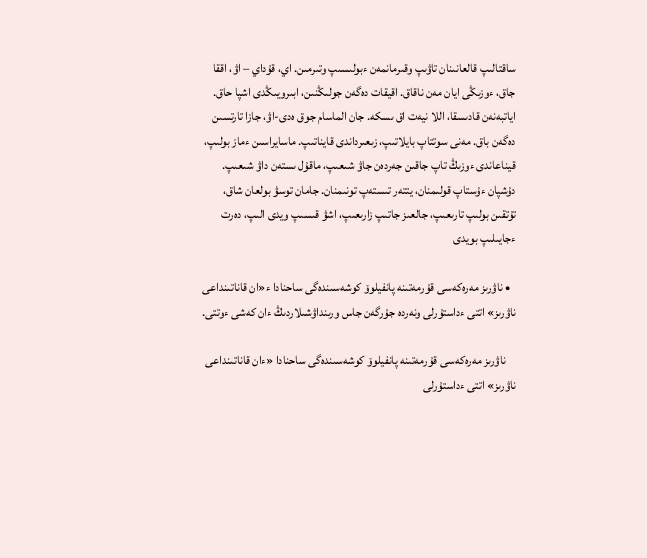ساقتالىپ قالعانىنان تاۋىپ وقىرمانمەن ءبولىسىپ وتىرمىن. اي، قۇداي – اۋ، اققا جاق، ءوزىڭى ايان مەن ناقاق. اقيقات دەگەن جولىڭنىن، ابىرويىڭدى اشپا حاق. اياتبەنەن قادىسقا، اللا نيەت اق ىسكە. جان الماسام جوق ەدى-اۋ، جازا تارتسىن دەگەن باق. مەنى سوتتاپ بايلاتىپ، زىعىرداندى قايناتىپ. ماسايراسىن ءماز بولىپ، قيناعاندى ءوزىڭ تاپ جاقىن جەردەن جاۋ شىعىپ، ماقۇل ىستەن داۋ شىعىپ. دۇشپان ءۇستاپ قولىمنان، يتتەر تىستەپ تونىمنان. جامان توسۋ بولعان شاق، تۇتقىن بولىپ تارىعىپ، جالعىز جاتىپ زارىعىپ، اشۋ قىسىپ ويدى الىپ، دەرت ءجايىلىپ بويدى

  • ناۋرىز مەرەكەسى قۇرمەتىنە پانفيلوۆ كوشەسىندەگى ساحنادا ء«ان قاناتىنداعى ناۋرىز» اتتى ءداستۇرلى ونەردە جۇرگەن جاس ورىنداۋشىلاردىڭ ءان كەشى ءوتتى.

    ناۋرىز مەرەكەسى قۇرمەتىنە پانفيلوۆ كوشەسىندەگى ساحنادا «ءان قاناتىنداعى ناۋرىز» اتتى ءداستۇرلى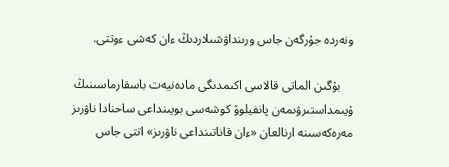ونەردە جۇرگەن جاس ورىنداۋشىلاردىڭ ءان كەشى ءوتتى.

    بۇگىن الماتى قالاسى اكىمدىگى مادەنيەت باسقارماسىنىڭ ۇيىمداستىرۋىمەن پانفيلوۆ كوشەسى بويىنداعى ساحنادا ناۋرىز مەرەكەسىنە ارنالعان «ءان قاناتىنداعى ناۋرىز» اتتى جاس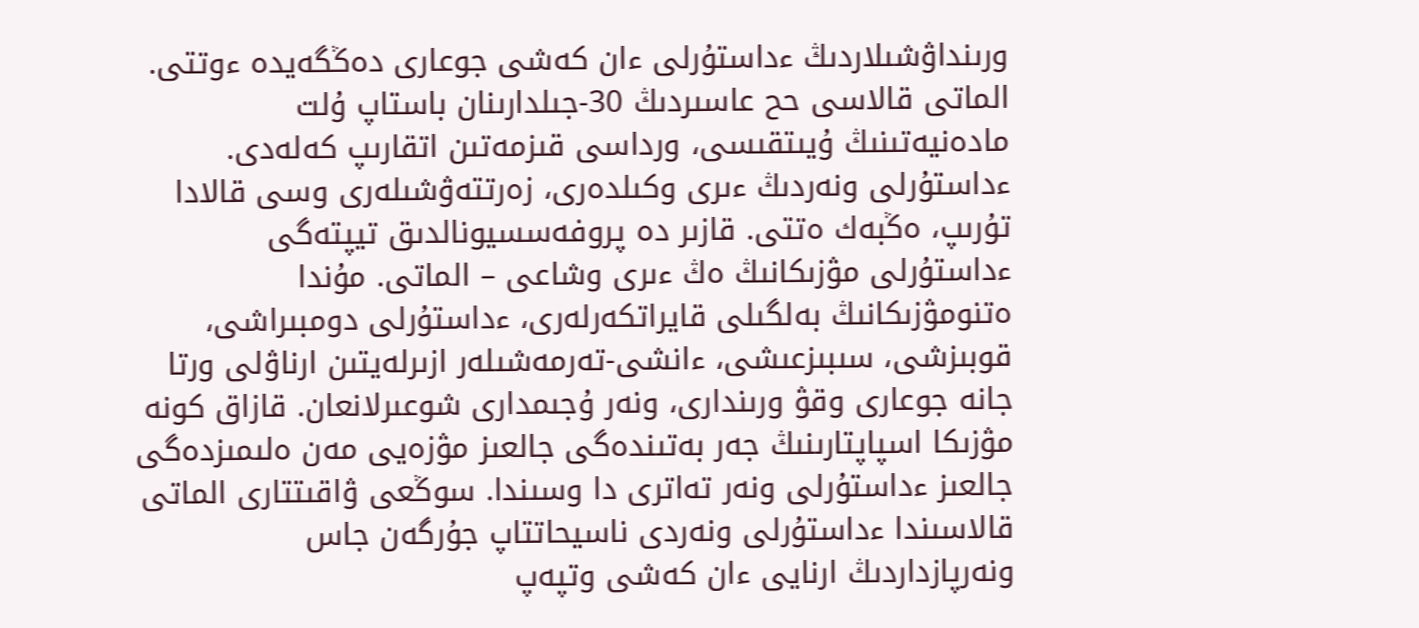ورىنداۋشىلاردىڭ ءداستۇرلى ءان كەشى جوعارى دەڭگەيدە ءوتتى. الماتى قالاسى حح عاسىردىڭ 30-جىلدارىنان باستاپ ۇلت مادەنيەتىنىڭ ۇيىتقىسى، ورداسى قىزمەتىن اتقارىپ كەلەدى. ءداستۇرلى ونەردىڭ ءىرى وكىلدەرى، زەرتتەۋشىلەرى وسى قالادا تۇرىپ، ەڭبەك ەتتى. قازىر دە پروفەسسيونالدىق تيپتەگى ءداستۇرلى مۋزىكانىڭ ەڭ ءىرى وشاعى – الماتى. مۇندا ەتنومۋزىكانىڭ بەلگىلى قايراتكەرلەرى، ءداستۇرلى دومبىراشى، قوبىزشى، سىبىزعىشى، ءانشى-تەرمەشىلەر ازىرلەيتىن ارناۋلى ورتا جانە جوعارى وقۋ ورىندارى، ونەر ۇجىمدارى شوعىرلانعان. قازاق كونە مۋزىكا اسپاپتارىنىڭ جەر بەتىندەگى جالعىز مۋزەيى مەن ەلىمىزدەگى جالعىز ءداستۇرلى ونەر تەاترى دا وسىندا. سوڭعى ۋاقىتتارى الماتى قالاسىندا ءداستۇرلى ونەردى ناسيحاتتاپ جۇرگەن جاس ونەرپازداردىڭ ارنايى ءان كەشى وتپەپ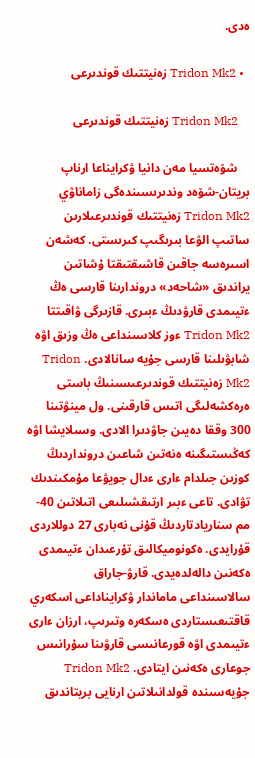ەدى.

  • Tridon Mk2 زەنيتتىك قوندىرعى

    Tridon Mk2 زەنيتتىك قوندىرعى

    شۆەتسيا مەن دانيا ۋكرايناعا ارناپ بريتان-شۆەد وندىرىسىندەگى زاماناۋي Tridon Mk2 زەنيتتىك قوندىرعىلارىن ساتىپ الۋعا بىرىگىپ كىرىستى. كەشەن اسىرەسە جاقىن قاشىقتىقتا ۇشاتىن يراندىق «شاحەد» دروندارىنا قارسى ەڭ ءتيىمدى قارۋدىڭ ءبىرى. قازىرگى ۋاقىتتا Tridon Mk2 ءوز كلاسىنداعى ەڭ وزىق اۋە شابۋىلىنا قارسى جۇيە سانالادى. Tridon Mk2 زەنيتتىك قوندىرعىسىنىڭ باستى ەرەكشەلىگى اتىس قارقىنى. ول مينۋتىنا 300 وققا دەيىن جاۋدىرا الادى. وسىلايشا اۋە كەڭىستىگىنە ەنەتىن شاعىن درونداردىڭ كوزىن جىلدام ءارى ءدال جويۋعا مۇمكىندىك تۋادى. تاعى ءبىر ارتىقشىلىعى اتىلاتىن 40-مم سناريادتاردىڭ قۇنى نەبارى 27 دوللاردى قۇرايدى. ەكونوميكالىق تۇرعىدان ءتيىمدى ەكەنىن دالەلدەيدى. قارۋ-جاراق سالاسىنداعى ماماندار ۋكرايناداعى اسكەري قاقتىعىستاردى ەسكەرە وتىرىپ، ارزان ءارى ءتيىمدى اۋە قورعانىسى قارۋىنا سۇرانىس جوعارى ەكەنىن ايتادى. Tridon Mk2 جۇيەسىندە قولدانىلاتىن ارنايى بريتاندىق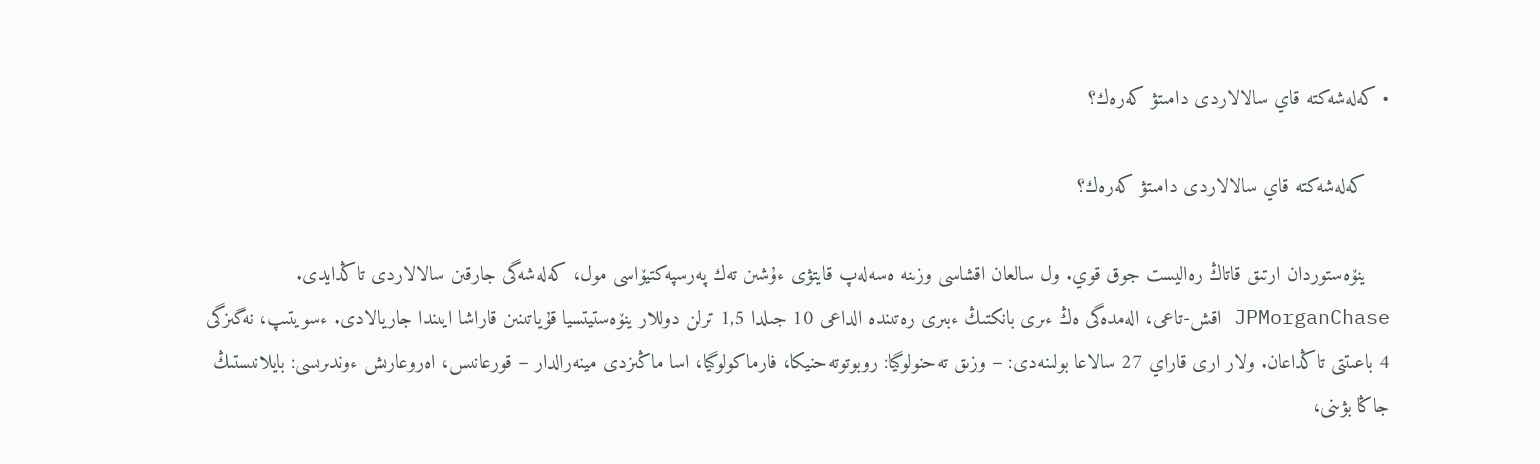• كەلەشەكتە قاي سالالاردى دامىتۋ كەرەك؟

    كەلەشەكتە قاي سالالاردى دامىتۋ كەرەك؟

    ينۆەستوردان ارتىق قاتاڭ رەاليست جوق قوي. ول سالعان اقشاسى وزىنە ەسەلەپ قايتۋى ءۇشىن تەك پەرسپەكتيۆاسى مول، كەلەشەگى جارقىن سالالاردى تاڭدايدى. JPMorganChase اقش-تاعى، الەمدەگى ەڭ ءىرى بانكتىڭ ءبىرى رەتىندە الداعى 10 جىلدا 1,5 ترلن دوللار ينۆەستيتسيا قۇياتىنىن قاراشا ايىندا جاريالادى. ءسويتىپ، نەگىزگى 4 باعىتتى تاڭداعان. ولار ارى قاراي 27 سالاعا بولىنەدى: – وزىق تەحنولوگيا: روبوتوتەحنيكا، فارماكولوگيا، اسا ماڭىزدى مينەرالدار – قورعانىس، اەروعارىش ءوندىرىسى: بايلانىستىڭ جاڭا بۋىنى،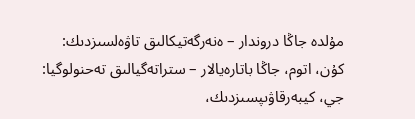مۇلدە جاڭا دروندار – ەنەرگەتيكالىق تاۋەلسىزدىك: كۇن، اتوم، جاڭا باتارەيالار – ستراتەگيالىق تەحنولوگيا: جي، كيبەرقاۋىپسىزدىك،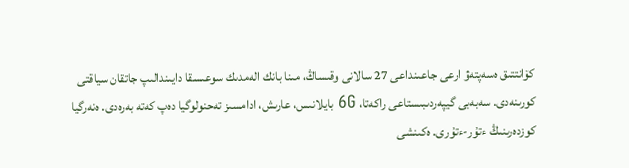كۆانتتىق ەسەپتەۋ ارعى جاعىنداعى 27 سالانى وقىساڭ، مىنا بانك الەمدىك سوعىسقا دايىندالىپ جاتقان سياقتى كورىنەدى. سەبەبى گيپەردىبىستاعى راكەتا، 6G بايلانىس، عارىش، ادامسىز تەحنولوگيا دەپ كەتە بەرەدى. ەنەرگيا كوزدەرىنىڭ ءتۇر-ءتۇرى. ەكىنشى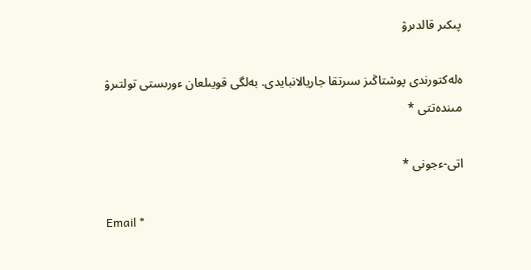پىكىر قالدىرۋ

ەلەكتورندى پوشتاڭىز سىرتقا جاريالانبايدى. بەلگى قويىلعان ءورىستى تولتىرۋ مىندەتتى *

اتى-ءجونى *

Email *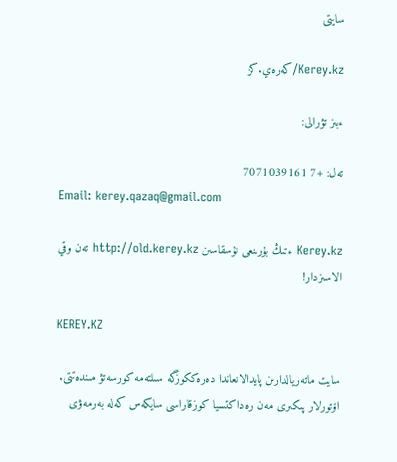سايتى

Kerey.kz/كەرەي.كز

ءبىز تۋرالى:

تەل: +7 7071039161
Email: kerey.qazaq@gmail.com

Kerey.kz ءتىڭ بۇرىنعى نۇسقاسىن http://old.kerey.kz تەن وقي الاسىزدار!

KEREY.KZ

سايت ماتەريالدارىن پايدالانعاندا دەرەككوزگە سىلتەمە كورسەتۋ مىندەتتى. اۆتورلار پىكىرى مەن رەداكتسيا كوزقاراسى سايكەس كەلە بەرمەۋى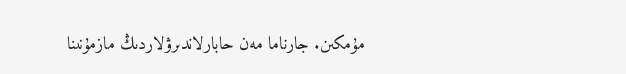مۇمكىن. جارناما مەن حابارلاندىرۋلاردىڭ مازمۇنىنا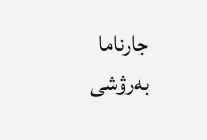جارناما بەرۋشى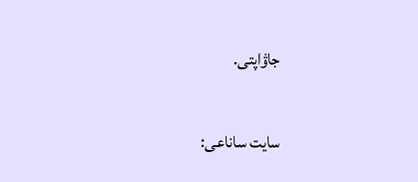جاۋاپتى.

سايت ساناعى: